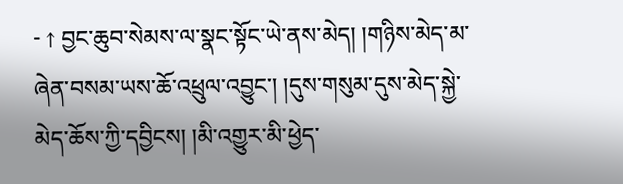- ↑ བྱང་ཆུབ་སེམས་ལ་སྣང་སྟོང་ཡེ་ནས་མེད། །གཉིས་མེད་མ་ཞེན་བསམ་ཡས་ཆོ་འཕྲུལ་འབྱུང་། །དུས་གསུམ་དུས་མེད་སྐྱེ་མེད་ཆོས་ཀྱི་དབྱིངས། །མི་འགྱུར་མི་ཕྱེད་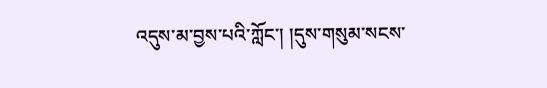འདུས་མ་བྱས་པའི་ཀློང་། །དུས་གསུམ་སངས་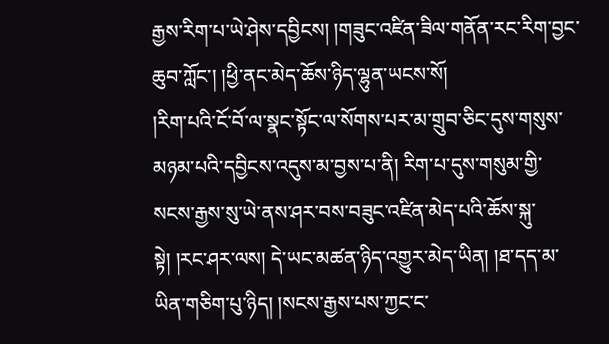རྒྱས་རིག་པ་ཡེ་ཤེས་དབྱིངས། །གཟུང་འཛིན་ཟིལ་གནོན་རང་རིག་བྱང་ཆུབ་ཀློང་། །ཕྱི་ནང་མེད་ཆོས་ཉིད་ལྷུན་ཡངས་སོ།
།རིག་པའི་ངོ་བོ་ལ་སྣང་སྟོང་ལ་སོགས་པར་མ་གྲུབ་ཅིང་དུས་གསུས་མཉམ་པའི་དབྱིངས་འདུས་མ་བྱས་པ་ནི། རིག་པ་དུས་གསུམ་གྱི་སངས་རྒྱས་སུ་ཡེ་ནས་ཤར་བས་བཟུང་འཛིན་མེད་པའི་ཆོས་སྐུ་སྟེ། །རང་ཤར་ལས། དེ་ཡང་མཚན་ཉིད་འགྱུར་མེད་ཡིན། །ཐ་དད་མ་ཡིན་གཅིག་པུ་ཉིད། །སངས་རྒྱས་པས་ཀྱང་ང་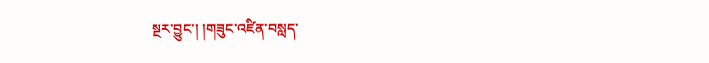སྔར་བྱུང་། །གཟུང་འཛིན་བསླད་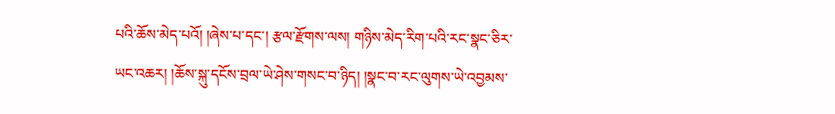པའི་ཆོས་མེད་པའོ། །ཞེས་པ་དང་། རྩལ་རྫོགས་ལས། གཉིས་མེད་རིག་པའི་རང་སྣང་ཅིར་ཡང་འཆར། །ཆོས་སྐུ་དངོས་བྲལ་ཡེ་ཤེས་གསང་བ་ཉིད། །སྣང་བ་རང་ལུགས་ཡེ་འབྱམས་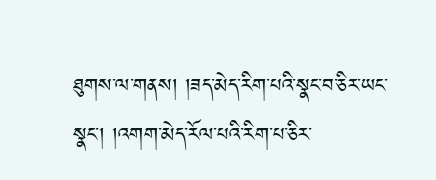ཐུགས་ལ་གནས། །ཟད་མེད་རིག་པའི་སྣང་བ་ཅིར་ཡང་སྣང་། །འགག་མེད་རོལ་པའི་རིག་པ་ཅིར་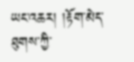ཡང་འཆར། །རྟོག་མེད་ཐུགས་ཀྱི་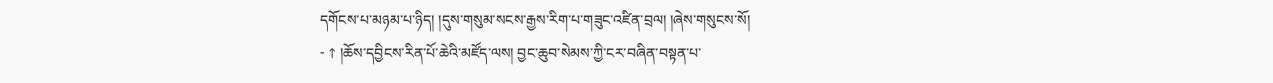དགོངས་པ་མཉམ་པ་ཉིད། །དུས་གསུམ་སངས་རྒྱས་རིག་པ་གཟུང་འཛིན་བྲལ། །ཞེས་གསུངས་སོ།
- ↑ །ཆོས་དབྱིངས་རིན་པོ་ཆེའི་མཛོད་ལས། བྱང་ཆུབ་སེམས་ཀྱི་ངར་བཞིན་བསྟན་པ་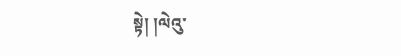སྟེ། །ལེའུ་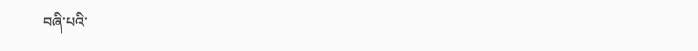བཞི་པའི་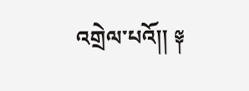འགྲེལ་པའོ།། ༈